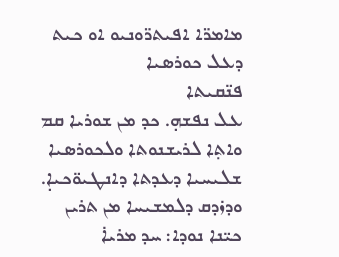ܡܐܡܪ̈ܐ ܐܦܝܬܪ̈ܘܢܝܘ ܐܘ ܟܝܬ ܕܥܠ ܟܘܪܣܝܐ
ܦܢ̈ܩܝܬܐ
ܥܠ ܢܦܫܗ̣. ܟܕ ܡܢ ܫܘܪܝܐ ܩܡ ܘܐܬ݂ܐ ܠܪܝܫܢܘܬܐ ܘܠܟܘܪܣܝܐ ܫܠܝܚܝܐ ܕܥܕܬܐ ܕܐܢܛܝܘ̈ܟܝܐ̣. ܘܕܙ̇ܕܩ ܕܠܡܫܝܚܐ ܡܢ ܬܪܝܢ ܟܝ̈ܢܐ ܢܘܕܐ: ܚܕ ܡܪܝܐ̇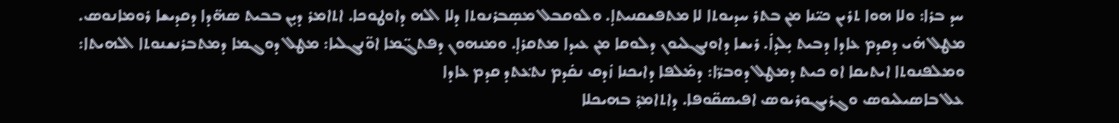ܚܕ ܒܪܐ: ܘܠܐ ܗܘܐ ܬܪܝܢ ܟܝ̈ܢܐ ܡܢ ܒܬܪ ܚܕܝܘܬܐ ܠܐ ܡܬܦܫܩܢܝܬܐ̣. ܘܠܘܩܒܠ ܡܣ̣ܒܪܢܘܬܐ ܕܠܐ ܐܠܗ ܕܐܘܛܘܟܐ. ܐܬܐܡܪ ܕܝ̣ܢ ܒܒܝܬ ܣܗ̈ܕܐ ܕܩܕܝܫܐ ܪܘܡܐܢܘܣ.
ܡܛܠ ܗ̇ܝ ܕܩܕܡ ܥܐܕܐ ܕܒܝܬ ܝ̣ܠܕܐ̇. ܪܝܫܐ ܕܐܘܢܓܠܝܘܢ ܕܠܘܩܐ ܡܢ ܥܝܕܐ ܡܬܩܪܐ̣. ܘܡܢܗܘܢ ܕܦܬܓ̈ܡܐ ܐܘ̈ܢܓܠܝܐ: ܡܛܠ ܕܘܓܡܐ ܕܡܬܒܪܢܫܢܘܬܐ ܐܠܗܝܬܐ: ܘܡܠܦܢܘܬܐ ܐܝܬܝܩܐ ܐܘ ܟܝܬ ܕܡܛܠ ܕܘܒܪ̈ܐ: ܕܡ̇ܠܦܐ ܕܐܝܟܢܐ ܙ̇ܕܩ ܢܩ̇ܕܡ ܢܬ݀ܥܬܕ ܩܕܡ ܥܐܕܐ
ܥܠ ܒܐܣܝܠܝܘܣ ܘܓܪܝܓܘܪܝܘܣ ܐܦܝܣܩ̈ܘܦܐ. ܕܐܬܐܡܪ݂ ܒܗܝܟܠܐ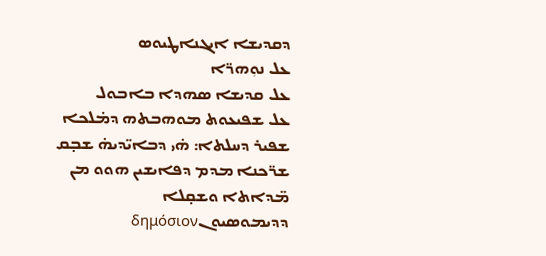ܕܩܕܝܫܐ ܐܝܓܢܐܛܝܘܣ
ܥܠ ܢܘܼܗܪ̈ܐ
ܥܠ ܩܕܝܫܐ ܣܗܕܐ ܒܐܒܘܠ
ܥܠ ܫܦܝܥܘܬ ܡܘܗܒܬܗ ܕܡ̇ܠܟܐ ܫܦܝܪ ܕܚܠܬܐ: ܗ̇ܝ ܕܒܐܝ̈ܕܝܗ̇ ܫܒ̣ܩ ܫܪ̈ܟܢܐ ܡܕܡ ܕܦܐܝܫܝܢ ܗܘܘ ܡܢ ܡ̈ܕܐܬܐ ܘܫܩ̣ܠܐ ܕܕܝܡܘܣܝܘܢδημόσιον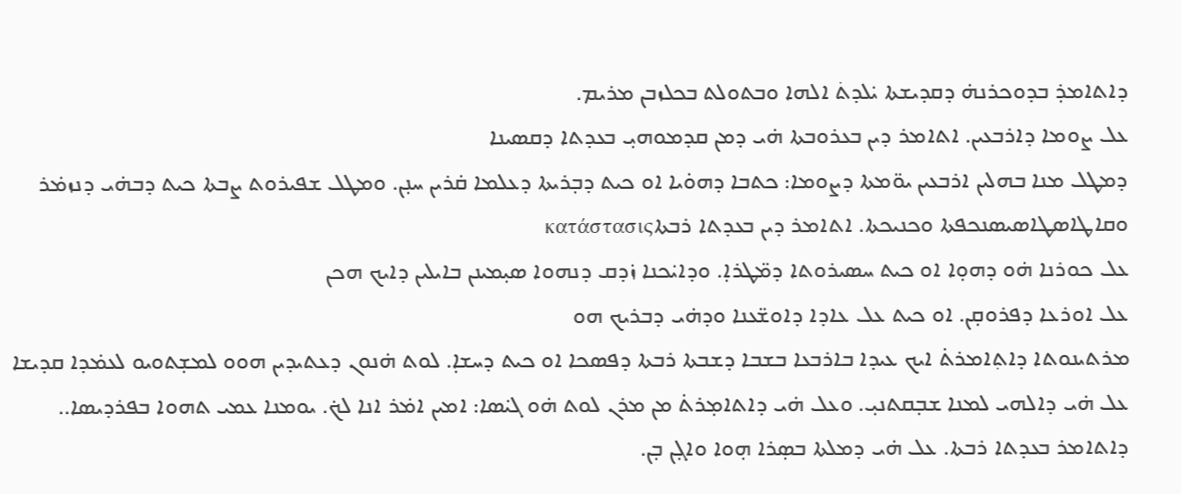ܕܐܬܐܡܪ̣ ܒܕܘܟܪܢܗ̇ ܕܩܕܝܫܬܐ ܝ̇ܠܕܬ݁ ܐܠܗܐ ܘܒܬܘܠܬ ܒܟܠܙܒܢ ܡܪܝܡ.
ܥܠ ܨܘܡܐ ܕܐܪܒܥܝܢ. ܐܬܐܡܪ ܕܝܢ ܒܥܪܘܒܬܐ ܗ̇ܝ ܕܡܢ ܩܕܡܘܗܝ̣ ܒܥܕܬܐ ܕܩܣܝܢܐ
ܕܡܛܠ ܡܢܐ ܒܗܠܝܢ ܐܪܒܥܝܢ ܝܘ̈ܡܬܐ ܕܨܘܡܐ: ܟܬܒܐ ܕܗܘ̇ܝܐ ܐܘ ܟܝܬ ܕܒ̣ܪܝܬܐ ܕܥܠܡܐ ܩ̇ܪܝܢ ܚܢ̣ܢ. ܘܡܛܠ ܫܦܝܪܘܬ ܨܒܬܐ ܟܝܬ ܕܒܗ̇ܝ ܕܢܙܡ̇ܪ ܘܩܐܛܐܣܛܐܣܝܣܢܟܦܬܐ ܘܟܢܝܟܬܐ. ܐܬܐܡܪ ܕܝܢ ܒܥܕܬܐ ܪܒܬܐκατάστασις
ܥܠ ܟܘܪܢܐ ܗ̇ܘ ܕܗܘ̣ܐ ܐܘ ܟܝܬ ܚܣܝܪܘܬܐ ܕܡ̈ܛܪܐ̣. ܘܕܐܝ̇ܟܢܐ ܙ̇ܕܩ ܕܢܗܘܐ ܣܝ̣ܡܝܢܢ ܒܐܝܠܝܢ ܕܐܝܟ ܗܟܢ
ܥܠ ܐܘܪܥܐ ܕܦܪܘܩ̣ܢ. ܐܘ ܟܝܬ ܥܠ ܥܐܕܐ ܕܐܘܫ̈ܥܢܐ ܘܕܗ̇ܝ ܕܒܪܝܟ ܗܘ
ܡܪܬܝܢܘܬܐ ܕܐܬ݂ܐܡܪܬ̇ ܐܝܟ ܥܝܕܐ ܒܐܪܒܥܐ ܒܫܒܐ ܕܫܒܬܐ ܪܒܬܐ ܕܦܣܟܐ ܐܘ ܟܝܬ ܕܚܫܐ̣. ܠܘܬ ܗ̇ܢܘܢ ܕܥܬܝܕܝܢ ܗܘܘ ܠܡܫ̣ܬܘܝܘ ܠܥܡ̇ܕܐ ܩܕܝܫܐ
ܥܠ ܗ̇ܝ ܕܐܠܗܝ ܠܡܢܐ ܫܒ̣ܩܬܢܝ̣. ܘܥܠ ܗ̇ܝ ܕܐܬܐܡ̣ܪܬ̇ ܡܢ ܡܪܢ ܠܘܬ ܗ̇ܘ ܓܝ̇ܣܐ: ܐܡܝܢ ܐܡ̇ܪ ܐܢܐ ܠܟ̇. ܝܘܡܢܐ ܥܡܝ ܬܗܘܐ ܒܦܪܕܝܣܐ..
ܕܐܬܐܡܪ ܒܥܕܬܐ ܪܒܬܐ. ܥܠ ܗ̇ܝ ܕܡܠܬܐ ܒܣ̣ܪܐ ܗ̣ܘܐ ܘܐܓ̣ܢ ܒ̣ܢ.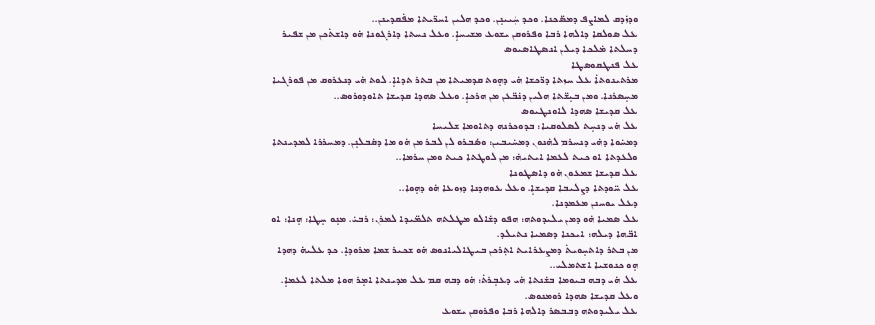ܘܕܙ̇ܕܩ ܠܡܐܨܦ ܕܡܣ̈ܟܢܐ. ܘܟܕ ܚܲܝܝܢ̣ܢ. ܘܟܕ ܗܠܝܢ ܐܚܪ̈ܝܬܐ ܡܦ̇ܩܕܝܢܢ..
ܥܠ ܣܘܠܩܐ ܕܐܠܗܐ ܪܒܐ ܘܦܪܘܩܢ ܝܫܘܥ ܡܫܝܚܐ̣. ܘܥܠ ܢܚܬܐ ܕܐܪܓܘܢܐ ܗ̇ܘ ܕܐܫܬ݁ܟܢ ܡܢ ܫܦܝܪ ܕܚܠܬܐ ܡ̇ܠܟܐ ܕܝܠܢ ܐܢܣܛܐܣܝܘܣ
ܥܠ ܦܢܛܩܘܣܛܐ
ܡܪܬܝܢܘܬܐ̇ ܥܠ ܚܙܬܐ ܕܪ̈ܟܫܐ ܗ̇ܝ ܕܗ̣ܘܬ ܩܕܡܝܬܐ ܡܢ ܒܬܪ ܬܕܐܐ̣. ܠܘܬ ܗ̇ܝ ܕܢܥܪܘܩ ܡܢ ܦܘܪܓܝܐ ܡܚ̣ܣܪܢܐ. ܘܡܢ ܒܝ̣ܫ̈ܬܐ ܗܠܝܢ ܕܢ̇ܒ̈ܥܢ ܡܢ ܗܪܟܐ̣. ܘܥܠ ܣܗܕܐ ܩܕܝܫܐ ܬܐܘܕܘܪܘܣ..
ܥܠ ܩܕܝܫܐ ܣܗܕܐ ܠܐܘܢܛܝܘܣ
ܥܠ ܗ̇ܝ ܕܢܚ̣ܬ ܠܣܠܘܩܝܐ: ܒܕܘܟܪܢܗ ܕܬܐܘܡܐ ܫܠܝܚܐ
ܕܡܚ̇ܘܐ ܕܗ̇ܝ ܕܢܚܪܡ ܠܗ̇ܢܘܢ ܕܡܚ̇ܝܒܝܢ: ܘܣ̇ܒܪܘ ܠܢ ܠܒܪ ܡܢ ܗ̇ܘ ܡܐ ܕܩ̇ܒܠܢ̣ܢ. ܕܡܚܪܪܐ ܠܡܕܝܢܬܐ ܘܠܥܕܬܐ ܐܘ ܟܝܬ ܠܥܡܐ ܐܝܬܝܗ̇: ܡܢ ܠܘܛܬܐ ܟܝܬ ܘܡܢ ܚܪܡܐ..
ܥܠ ܩܕܝܫܐ ܫܡܥܘܢ ܗ̇ܘ ܕܐܣܛܘܢܐ
ܥܠ ܚ̈ܘܕܬܐ ܕܨܠܝܒܐ ܩܕܝܫܐ̣. ܘܥܠ ܥܘܗܕܢܐ ܕܙܘܥܐ ܗ̇ܘ ܕܗ̣ܘܐ..
ܕܥܠ ܝܘܚܢܢ ܡܥܡܕܢܐ.
ܥܠ ܣܡܝܐ ܗ̇ܘ ܕܡܢ ܝܠܝܕܘܬܗ: ܗܦܘ ܕܫ̇ܐܠܘ ܡܛܠܬܗ ܬܠܡ̈ܝܕܐ ܠܡܪܢ: ܪܒܝ̇. ܡܢ̣ܘ ܚ̣ܛܐ: ܗ̣ܢܐ: ܐܘ ܐܒ̈ܗܐ ܕܝܠܗ: ܐܝܟܢܐ ܕܣܡܝܐ ܢܬܝܠܕ.
ܡܢ ܒܬܪ ܕܐܬܚ̣ܘܝܬ̇ ܕܡܨܥܪܐܝܬ ܐܬ݂ܪܟܢ ܒܝܛܐܠܝܐܢܘܣ ܗ̇ܘ ܫܟܝܪ ܫܡܐ ܡܪܘܕܐ̣. ܟܕ ܥܠܝܗ̇ ܕܗܕܐ ܗ̣ܘ ܟܢܘܫܝܐ ܐܫܬܡܠܝ..
ܥܠ ܗ̇ܝ ܕܒܗ ܒܝܘܡܐ ܒܫ̇ܢܬܐ ܗ̇ܝ ܕܥܒ̣ܪܬ̇: ܗ̇ܘ ܕܒܗ ܩܡ ܥܠ ܡܕܝܢܬܐ ܐܡ̣ܪ ܗܘܐ ܡܠܬܐ ܠܥܡܐ̣. ܘܥܠ ܩܕܝܫܐ ܣܗܕܐ ܪܘܡܢܘܣ.
ܥܠ ܝܠܝܕܘܬܗ ܕܒܒܣܪ ܕܐܠܗܐ ܪܒܐ ܘܦܪܘܩܢ ܝܫܘܥ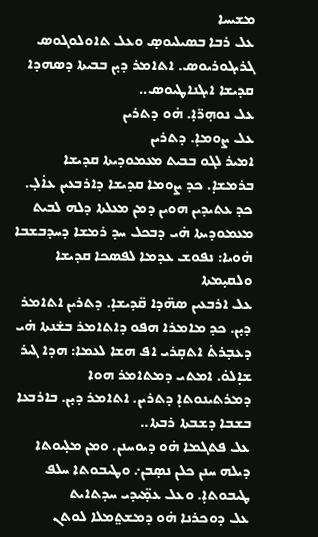ܡܫܝܚܐ
ܥܠ ܪܒܐ ܒܣܝܠܝܘܣ̣ ܘܥܠ ܬܐܘܠܘܓܘܣ ܓܪܝܓܘܪܝܘܣ. ܐܬܐܡܪ ܕܝ̣ܢ ܒܒܝܬܐ ܕܣܗܕܐ ܩܕܝܫܐ ܐܝܓܢܐܛܝܘܣ..
ܥܠ ܢܘܗ̣ܪ̈ܐ̣. ܗ̇ܘ ܕܬܪܝܢ
ܥܠ ܨܘܡܐ̣. ܕܬܪܝܢ
ܐܡܝܪ ܠܓܘ ܒܒܝܬ ܡܥܡܘܕܝܬܐ ܩܕܝܫܐ ܒܪܡܫܐ̣. ܟܕ ܨܘܡܐ ܩܕܝܫܐ ܕܐܪܒܥܝܢ ܥܐ̇ܠ̣. ܟܕ ܥܬܝܕܝܢ ܗܘܝܢ ܕܡܢ ܡܥܠܬܐ ܕܠܗ ܠܒܝܬ ܡܥܡܘܕܝܬܐ ܗ̇ܝ ܕܒܟܠ ܚܕ ܪܡܫܐ ܕܚܕܒܫܒܐ ܗ̇ܘܝܐ: ܢܦܘܫ ܥܕܡܐ ܠܦܣܟܐ ܩܕܝܫܐ ܘܠܩܝ̣ܡܬܐ
ܥܠ ܐܪܒܥܝܢ ܣܗ̈ܕܐ ܩ̈ܕܝܫܐ̣. ܕܬܪܝܢ ܐܬܐܡܪ ܕܝ̣ܢ. ܟܕ ܡܐܡܪܐ ܗܦܘ ܕܐܬܐܡܪ ܒܫ̇ܢܬܐ ܗ̇ܝ ܕܥܒ̣ܪܬ̇ ܐܬܩ̣ܪܝ ܐܦ ܗܫܐ ܠܥܡܐ: ܗܕܐ ܓܝܪ ܫܐ̣ܠܘ̇. ܐܡܬܝ ܕܡܬܐܡܪ ܗܘܐ
ܕܡܪܬܝܢܘܬܐ̣ ܕܬܪܝܢ. ܐܬܐܡܪ ܕܝ̣ܢ. ܒܐܪܒܥܐ ܒܫܒܐ ܕܫܒܬܐ ܪܒܬܐ..
ܥܠ ܦܬܓܡܐ ܗ̇ܘ ܕܝܘܚܢܢ. ܘܡܢ ܡܠ̣ܝܘܬܐ ܕܝܠܗ ܚܢܢ ܟܠܢ ܢܣ̣ܒܢ܇ ܘܛܝܒܘܬܐ ܚܠܦ ܛܝܒܘܬܐ̣. ܘܥܠ ܥܡ̣̈ܝܕܝ ܚܕܬܐܝܬ
ܥܠ ܕܘܟܪܢܐ ܗ̇ܘ ܕܡܫܬ݀ܡܠܐ ܠܘܬܢ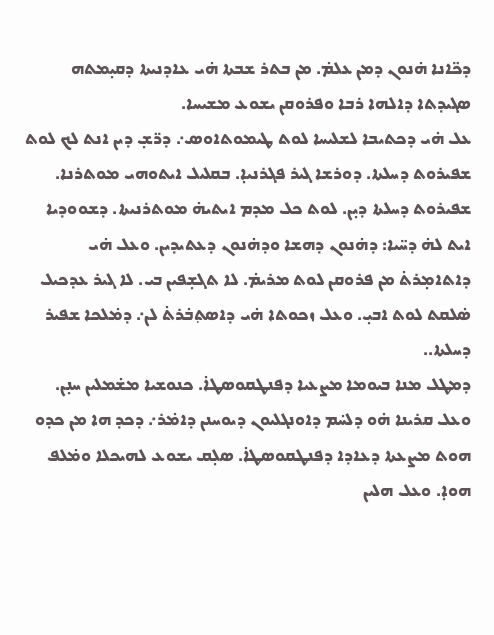ܕܟ̈ܐܢܐ ܗ̇ܢܘܢ ܕܡܢ ܥܠܡ̇. ܡܢ ܒܬܪ ܫܒܬܐ ܗ̇ܝ ܥܐܕܢܝܬܐ ܕܩܝ̣ܡܬܗ ܣܓܝܕܬܐ ܕܐܠܗܐ ܪܒܐ ܘܦܪܘܩܢ ܝܫܘܥ ܡܫܝܚܐ.
ܥܠ ܗ̇ܝ ܕܟܬܝܒܐ ܠܫܠܝܚܐ ܠܘܬ ܛܝܡܘܬܐܘܣ܇ ܕܪ̈ܫ̣ ܕܝܢ ܐܢܬ ܠܟ ܠܘܬ ܫܦܝܪܘܬ ܕܚܠܬܐ. ܕܘܪܫܐ ܓܝܪ ܦܓܪܢܝܐ̣. ܒܩܠܝܠ ܐܝܬܘܗܝ ܡܘܬܪܢܐ. ܫܦܝܪܘܬ ܕܚܠܬܐ ܕܝ̣ܢ. ܠܘܬ ܟܠ ܡܕܡ ܐܝܬܝܗ̇ ܡܘܬܪܢܝܬܐ. ܕܫܘܘܕܝܐ ܐܝܬ ܠܗ̇ ܕܚ̈ܝܐ: ܕܗ̇ܢܘܢ ܕܗܫܐ ܘܕܗ̇ܢܘܢ ܕܥܬܝܕܝܢ. ܘܥܠ ܗ̇ܝ ܕܐܬܐܡ̣ܪܬ̇ ܡܢ ܦܪܘܩܢ ܠܘܬ ܡܪܝܡ̇. ܠܐ ܬܓܫ̣ܦܝܢ ܒܝ. ܠܐ ܓܝܪ ܥܕܟܝܠ ܣ̇ܠܩܬ ܠܘܬ ܐܒܝ̣. ܘܥܠ ܙܟܘܬܐ ܗ̇ܝ ܕܐܣܬ݂ܒ̇ܪܬ̇ ܠܢ܇ ܕܡ̇ܠܟܐ ܫܦܝܪ ܕܚܠܬܐ..
ܕܡܛܠ ܡܢܐ ܒܝܘܡܐ ܡܨܥܝܐ ܕܦܢܛܩܘܣܛܐ̇. ܟܢܘܫܝܐ ܡܫ̇ܡܠܝܢ ܚܢ̣ܢ. ܘܥܠ ܩܪܝܢܐ ܗ̇ܘ ܕܠܚ̇ܡ ܕܐܘܢܓܠܝܘܢ ܕܝܘܚܢܢ ܕܐܡ̇ܪ܇ ܕܟܕ ܗܐ ܡܢ ܟܕܘ ܗܘܬ ܡܨܥܬܐ ܕܥܐܕܐ ܕܦܢܛܩܘܣܛܐ̇. ܣܠ̣ܩ ܝܫܘܥ ܠܗܝܟܠܐ ܘܡ̇ܠܦ ܗܘܐ̣. ܘܥܠ ܗܠܝܢ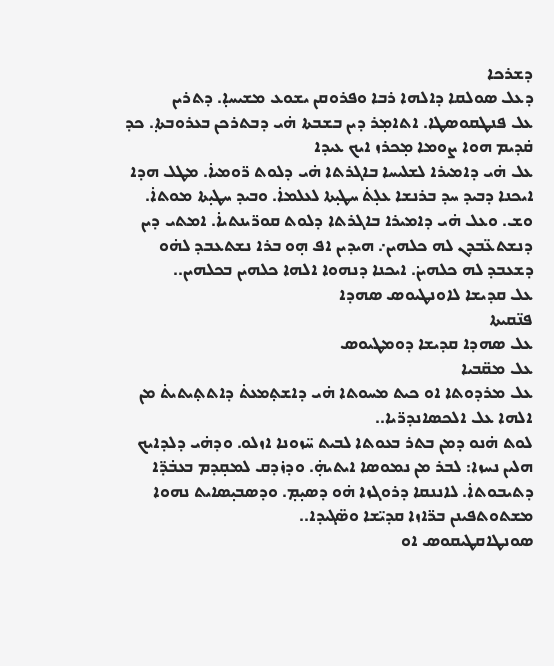ܕܫܪܟܐ
ܕܥܠ ܣܘܠܩܐ ܕܐܠܗܐ ܪܒܐ ܘܦܪܘܩܢ ܝܫܘܥ ܡܫܝܚܐ̣. ܕܬܪܝܢ
ܥܠ ܦܢܛܩܘܣܛܐ. ܐܬܐܡ̣ܪ ܕܝܢ ܒܫܒܬܐ ܗ̇ܝ ܕܒܬܪܟܢ ܒܥܪܘܒܬܐ̣. ܟܕ ܩ̇ܕܝܡ ܗܘܐ ܨܘܡܐ ܡ̣ܟܪܙ ܐܝܟ ܥܝܕܐ
ܥܠ ܗ̇ܝ ܕܐܡܝܪܐ ܠܫܠܝܚܐ ܒܐܓܪܬܐ ܗ̇ܝ ܕܠܘܬ ܪ̈ܘܡܝܐ̇. ܡܛܠ ܗܕܐ ܐܝܟܢܐ ܕܒܝܕ ܚܕ ܒܪܢܫܐ ܥܠ̣ܬ̇ ܚܛܝ̣ܬܐ ܠܥܠܡܐ̇. ܘܒܝܕ ܚܛܝ̣ܬܐ ܡܘܬܐ̇. ܘܫ. ܘܥܠ ܗ̇ܝ ܕܐܡܝܪܐ ܒܐܓܪܬܐ ܕܠܘܬ ܩܘܪ̈ܝܢܬܝܐ̇. ܐܡܬܝ ܕܝܢ ܕܢܫܬܥ̈ܒܕܢ ܠܗ ܟܠܗܝܢ܇ ܗܝܕܝܢ ܐܦ ܗ̣ܘ ܒܪܐ ܢܫܬܥܒܕ ܠܗ̇ܘ ܕܫܥܒܕ ܠܗ ܟܠܗܝܢ̇. ܐܝܟܢܐ ܕܢܗܘܐ ܐܠܗܐ ܟܠܗܝܢ ܒܟܠܗܝܢ..
ܥܠ ܩܕܝܫܐ ܠܐܘܢܛܝܘܣ ܣܗܕܐ
ܦܢ̈ܩܝܬܐ
ܥܠ ܣܗܕܐ ܩܕܝܫܐ ܕܘܡܛܝܘܣ
ܥܠ ܡܩ̈ܒܝܐ
ܥܠ ܡܪܕܘܬܐ ܐܘ ܟܝܬ ܡܚܘܬܐ ܗ̇ܝ ܕܐܫܬ̣ܡܥܬ̇ ܕܐܬܬ̣ܝܬܝܬ̇ ܡܢ ܐܠܗܐ ܥܠ ܐܠܟܣܐܢܕܪ̈ܝܐ..
ܠܘܬ ܗ̇ܢܘ ܕܡܢ ܒܬܪ ܒܥܘܬܐ ܠܒܝܬ ܚ̈ܙܘܢܐ ܐܙܠܘ. ܘܕܗ̇ܝ ܕܠܕܐܝܟ ܗܠܝܢ ܢܚܙܐ: ܠܒܪ ܡܢ ܢܡܘܣܐ ܐܝܬܝܗ̣̇. ܘܕܙ̇ܕܩ ܠܡܩ̣ܕܡ ܒܥܒ̇ܕ̈ܐ ܕܬܝܒܘܬܐ̇. ܠܐܢܢܩܐ ܕܪܘܓܙܐ ܗ̇ܘ ܕܣܝ̣ܡ̣. ܘܕܣܒܝ̣ܣܐܝܬ ܢܗܘܐ ܡܫܬܘܬܦܝܢܢ ܒܪ̈ܐܙܐ ܩܕܝ̈ܫܐ ܘܣ̈ܓܝܕܐ..
ܣܘܢܛܐܩܛܝܩܘܣ ܐܘ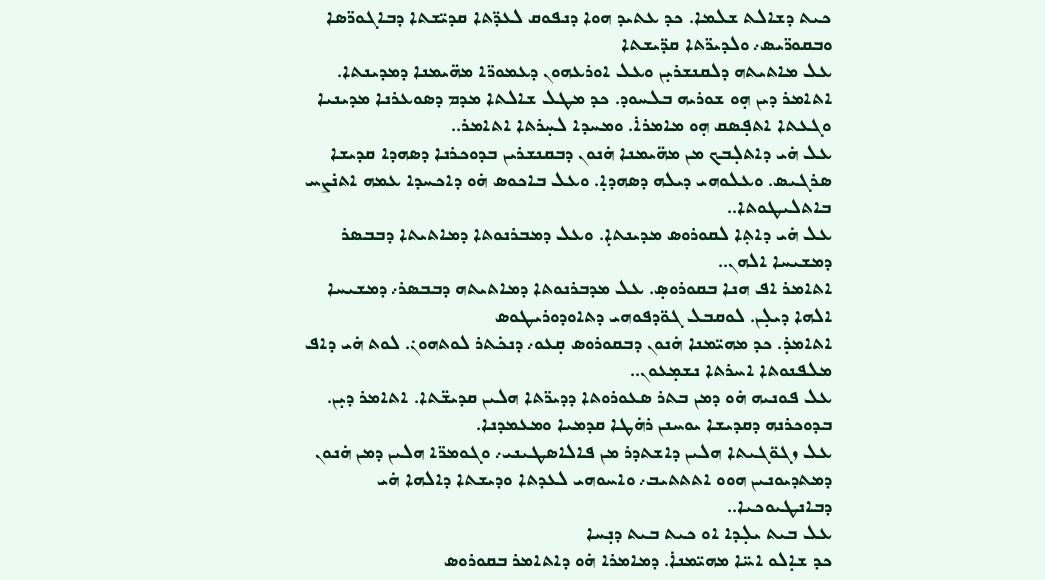ܟܝܬ ܕܫܐܠܬ ܫܠܡܐ. ܟܕ ܥܬܝܕ ܗܘܐ ܕܢܦܘܩ ܠܥܕ̈ܬܐ ܩܕܝ̈ܫܬܐ ܕܒܐܓܘܪ̈ܣܐ ܘܒܩܘܪ̈ܝܣ܇ ܘܠܕܝܪ̈ܬܐ ܩܕ̈ܝܫܬܐ
ܥܠ ܡܐܬܝܬܗ ܕܠܩܢܫܪܝ̣ܢ ܘܥܠ ܐܘܪܥܗܘܢ ܕܥܡܘܪ̈ܐ ܡܗ̈ܝܡܢܐ ܕܡܕܝܢܬܐ. ܐܬܐܡܪ ܕܝܢ ܗ̣ܘ ܫܘܪܝܗ ܒܠܚܘܕ. ܟܕ ܡܛܠ ܫܐܠܬܐ ܡܕܡ ܕܣܘܥܪܢܐ ܡܕܝܢܝܐ ܘܓܥܬܐ ܐܬܦ̣ܣܩ ܗ̣ܘ ܡܐܡܪܐ̇. ܘܡܚܕܐ ܠܚ̣ܪܬܐ ܐܬܐܡܪ..
ܥܠ ܗ̇ܝ ܕܐܬܠ̣ܒܟ ܡܢ ܡܗ̈ܝܡܢܐ ܗ̇ܢܘܢ ܕܒܩܢܫܪܝܢ ܒܕܘܟܪܢܐ ܕܣܗܕܐ ܩܕܝܫܐ ܣܪܓܝܣ. ܘܥܠܘܗܝ ܕܝܠܗ ܕܣܗܕܐ̣. ܘܥܠ ܒܐܟܘܣ ܗ̇ܘ ܕܐܟܚܕܐ ܥܡܗ ܐܬܢ̇ܨܚ ܒܐܬܠܝܛܘܬܐ..
ܥܠ ܗ̇ܝ ܕܐܬ݂ܐ ܠܩܘܪܘܣ ܡܕܝܢܬܐ̣. ܘܥܠ ܕܡܒܪܢܘܬܐ ܕܡܐܬܝܬܐ ܕܒܒܣܪ ܕܡܫܝܚܐ ܐܠܗܢ..
ܐܬܐܡܪ ܐܦ ܗܢܐ ܒܩܘܪܘܣ̣. ܥܠ ܡܕܒܪܢܘܬܐ ܕܡܐܬܝܬܗ ܕܒܒܣܪ܇ ܕܡܫܝܚܐ ܐܠܗܐ ܕܝܠ̣ܢ. ܠܘܩܒܠ ܓܘ̈ܕܦܘܗܝ ܕܬܐܘܕܘܪܝܛܘܣ
ܐܬܐܡܪ̣. ܟܕ ܡܗܝ̈ܡܢܐ ܗ̇ܢܘܢ ܕܒܩܘܪܘܣ ܩ̣ܥܘ܇ ܕܢܟ݁ܬܪ ܠܘܬܗܘܢ̇. ܠܘܬ ܗ̇ܝ ܕܐܦ ܡܠܦܢܘܬܐ ܐܚܪܬܐ ܢܫܡ̣ܥܘܢ..
ܥܠ ܦܘܢܝܗ ܗ̇ܘ ܕܡܢ ܒܬܪ ܣܥܘܪܘܬܐ ܕܕܝܪ̈ܬܐ ܗܠܝܢ ܩܕܝܫ̈ܬܐ. ܐܬܐܡܪ ܕܝ̣ܢ. ܒܕܘܟܪܢܗ ܕܩܕܝܫܐ ܝܘܚܢܢ ܪܗ̇ܛܐ ܩܕܡܝܐ ܘܡܥܡܕܢܐ.
ܥܠ ܙܓܘ̈ܓܝܬܐ ܗܠܝܢ ܕܐܫܬܕܪ ܡܢ ܦܐܠܐܣܛܝܢܝ܇ ܘܓܘܡܪ̈ܐ ܗܠܝܢ ܕܡܢ ܗ̇ܢܘܢ ܕܡܬܕܝܘܢܝܢ ܗܘܘ ܐܬܬܬܝܒ܇ ܘܐܚܘܗܝ ܠܥܕܬܐ ܘܕܝܫܬܐ ܕܐܠܗܐ ܗ̇ܝ ܕܒܐܢܛܝܘܟܝܐ..
ܥܠ ܒܝܬ ܝܠ̣ܕܐ ܐܘ ܟܝܬ ܒܝܬ ܕܢ̣ܚܐ
ܟܕ ܫܐ̣ܠܘ ܐܚ̈ܐ ܡܗܝ̈ܡܢܐ̇. ܕܡܐܡܪܐ ܗ̇ܘ ܕܐܬܐܡܪ ܒܩܘܪܘܣ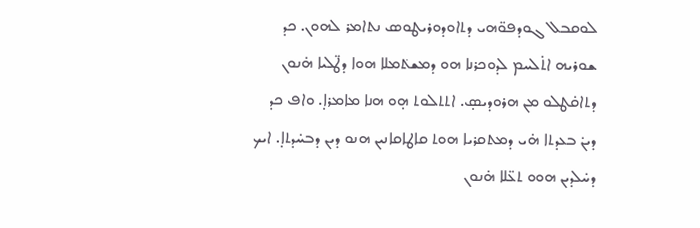ܠܘܩܒܠ ܓܘܕܦܘ̈ܗܝ ܕܬܐܘܕܘܪܝܛܘܣ ܢܬܐܡܪ ܠܗܘܢ. ܟܕ ܫܘܪܝܗ ܐܬ̇ܠܚܡ ܠܕܘܟܪܢܐ ܗܘ ܕܡܫܬ݁ܡܠܐ ܗܘܐ ܕܛ̈ܠܝܐ ܗ̇ܢܘܢ ܕܬܐܩ̇ܛܠܘ ܡܢ ܗܪܘܕܝܣ̣. ܐܬܬܠܘܬ ܗ̣ܘ ܗܢܐ ܡܐܡܪܐ̣. ܘܐܦ ܟܕ ܕܝܢ̇ ܒܥܕܬܐ ܗ̇ܝ ܕܡܬܩܪܝܐ ܗܘܬ ܩܐܛܐܩܐܢܝܢ ܗܢܘ ܕܝܢ ܕܒܚ̇ܕܬܐ̣. ܐܝܟ ܕܚ̇ܠܕܝܢ ܗܘܘ ܬܥ̈ܠܐ ܗ̇ܢܘܢ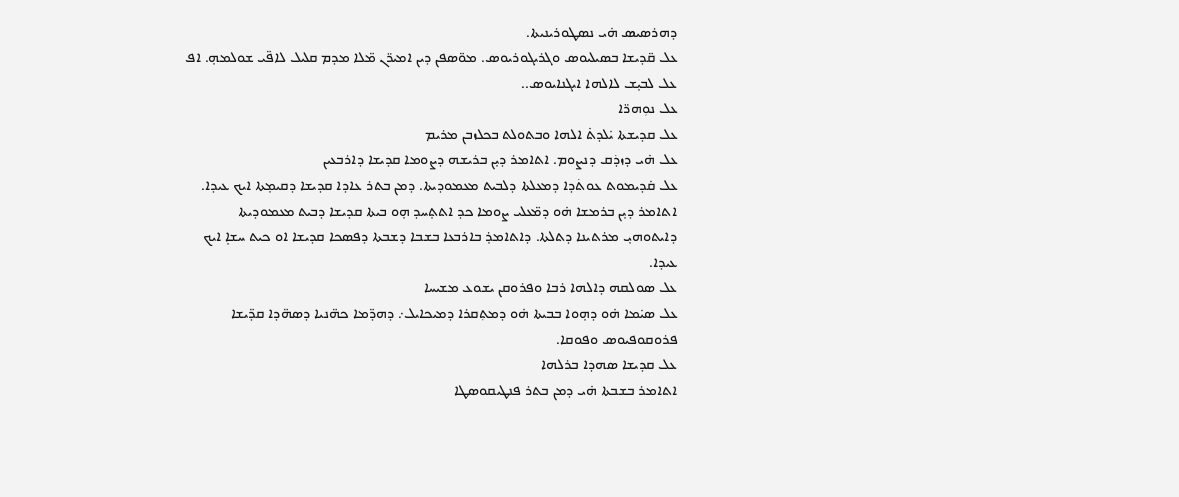ܕܗܪܣܝܣ ܗ̇ܝ ܢܣܛܘܪܝܢܝܬܐ.
ܥܠ ܩ̈ܕܝܫܐ ܒܣܝܠܝܘܣ ܘܓܪܝܓܘܪܝܘܣ. ܡܘ̈ܣܦܢ ܕܝܢ ܐܡܝܪ̈ܢ ܡ̈ܠܐ ܡܕܡ ܩܠܝܠ ܠܐܦ̈ܝ ܫܘܠܡܗ̣. ܐܦ ܥܠ ܠܒܝ̣ܫ ܠܐܠܗܐ ܐܝܓܢܐܝܘܣ..
ܥܠ ܢܘܼܗܪ̈ܐ
ܥܠ ܩܕܝܫܬܐ ܝ̇ܠܕܬ̇ ܐܠܗܐ ܘܒܬܘܠܬ ܒܟܠܙܒܢ ܡܪܝܡ
ܥܠ ܗ̇ܝ ܕܙܕ݁ܩ ܕܢܨܘܡ. ܐܬܐܡܪ ܕܝ̣ܢ ܒܪܝܫܗ ܕܨܘܡܐ ܩܕܝܫܐ ܕܐܪܒܥܝܢ
ܥܠ ܩ̇ܕܝܡܘܬ ܥܘܬ݁ܕܐ ܕܡܥܠܬܐ ܕܠܒܝܬ ܡܥܡܘܕܝܬܐ. ܕܡܢ ܒܬܪ ܥܐܕܐ ܩܕܝܫܐ ܕܩܝܡ̣ܬܐ ܐܝܟ ܥܝܕܐ. ܐܬܐܡܪ ܕܝ̣ܢ ܒܪܡܫܐ ܗ̇ܘ ܕܡ̈ܥܠܝ ܨܘܡܐ ܟܕ ܐܬܬ̣ܚܕ ܗ̣ܘ ܒܝܬܐ ܩܕܝܫܐ ܕܒܝܬ ܡܥܡܘܕܝܬܐ
ܕܐܝܬܘܗܝ̣ ܡܪܬܝܢܐ ܕܬܠܬܐ. ܕܐܬܐܡܪ̣ ܒܐܪܒܥܐ ܒܫܒܐ ܕܫܒܬܐ ܕܦܣܟܐ ܩܕܝܫܐ ܐܘ ܟܝܬ ܚܫܐ̣ ܐܝܟ ܥܝܕܐ.
ܥܠ ܣܘܠܩܗ ܕܐܠܗܐ ܪܒܐ ܘܦܪܘܩܢ ܝܫܘܥ ܡܫܝܚܐ
ܥܠ ܣܝ̇ܡܐ ܗ̇ܘ ܕܗ̣ܘܐ ܒܒܝܬܐ ܗ̇ܘ ܕܡܬ݂ܩܪܐ ܕܡܝܟܐܝܠ܇ ܕܗܕ̈ܡܐ ܟܗ̈ܢܝܐ ܕܣܗ̈ܕܐ ܩܕ̈ܝܫܐ ܦܪܘܩܘܦܝܘܣ ܘܦܘܩܐ.
ܥܠ ܩܕܝܫܐ ܣܗܕܐ ܒܪܠܗܐ
ܐܬܐܡܪ ܒܫܒܬܐ ܗ̇ܝ ܕܡܢ ܒܬܪ ܦܢܛܝܩܘܣܛܐ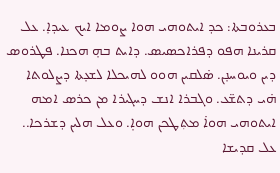ܒܥܪܘܒܬܐ: ܟܕ ܐܝܬܘܗܝ ܗܘܐ ܨܘܡܐ ܐܝܟ ܥܝܕܐ̣. ܥܠ ܩܪܝܢܐ ܗܦܘ ܕܦܪܐܟܣܝܣ. ܕܐܝܬ ܒܗ̣ ܗܟܢܐ. ܦܛܪܘܣ ܕܝܢ ܘܝܘܚܢ̣ܢ. ܣ̇ܠܩܝܢ ܗܘܘ ܠܗܝܟܠܐ ܠܫܥ̣ܬܐ ܕܨܠܘܬܐ ܗ̇ܝ ܕܬܫ̈ܥ. ܘܓܒܪܐ ܐܢܫ ܕܚܓܝܪܐ ܡܢ ܟܪܣ ܐܡܗ ܐܝܬܘܗܝ ܗܘܐ̇ ܡܬ݂ܛܟܢ ܗܘܐ̣. ܘܥܠ ܗܠܝܢ ܕܫܪܟܐ..
ܥܠ ܩܕܝܫܐ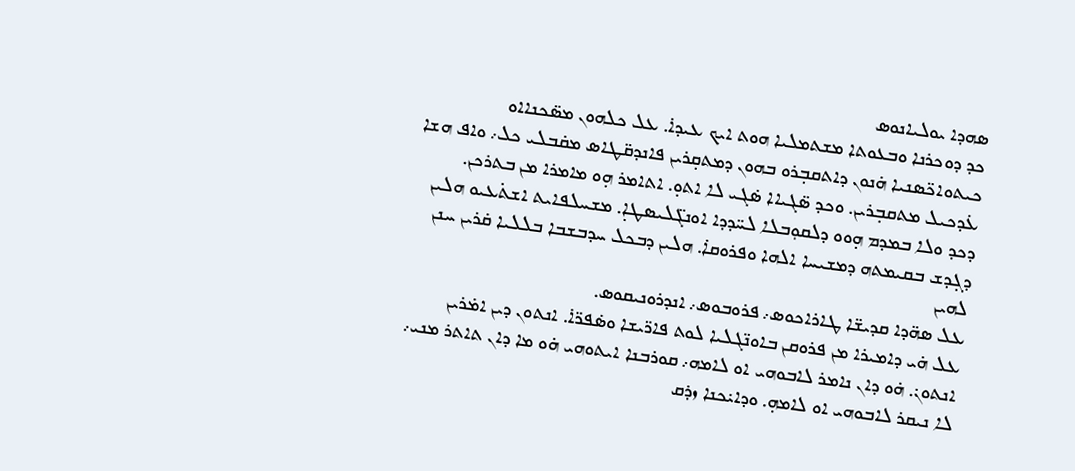ܣܗܕܐ ܝܘܠܝܐܢܘܣ
ܟܕ ܕܘܟܪܢܐ ܘܒܥܘܬܐ ܡܫܬܡܠܝܐ ܗܘܬ ܐܝܟ ܥܝܕܐ̇. ܥܠ ܟܠܗܘܢ ܡܣ̈ܟܢܐܐܘ ܟܝܬܘܐܟ̈ܣܢܝܐ ܗ̇ܢܘܢ ܕܐܬܩܒ̣ܪܘ ܒܗܘܢ ܕܡܬܩ̣ܪܝܢ ܦܐܢܕܩ̈ܛܐܣ ܡܩ̇ܒܠܝ ܟܠ܇ ܘܐܦ ܗܫܐ ܥ̇ܕܟܝܠ ܡܬܩܒ̣ܪܝܢ. ܘܟܕ ܣ̈ܓܝܐܐ ܣ̇ܓܝ ܠܐ ܐܬܘ̣. ܐܬܐܡܪ ܗ̣ܘ ܡܐܡܪܐ ܡܢ ܒܬܪܟܢ.
ܕܟܕ ܘܠܐ ܒܡܕܡ ܗ̣ܘܘ ܕܠܩܘܼܒܠܐ ܠܚ̈ܕܕܐ ܐܘܢܓ̈ܠܝܣܛܐ̣. ܡܫܚܠܦܐܝܬ ܐܫܬ݁ܥܝܘ ܗܠܝܢ ܕܓ̣ܕܫ ܒܩܝܡܬܗ ܕܡܫܝܚܐ ܐܠܗܐ ܘܦܪܘܩܐ̇. ܗܠܝܢ ܕܒܟܠ ܚܕܒܫܒܐ ܒܠܠܝܐ ܩ̇ܪܝܢ ܚܢܢ ܠܗܝܢ
ܥܠ ܣܗ̈ܕܐ ܩܕܝܫ̈ܐ ܛܐܪܐܟܘܣ܇ ܦܪܘܒܘܣ܇ ܐܢܕܪܘܢܝܩܘܣ.
ܥܠ ܗ̇ܝ ܕܐܡܝܪܐ ܡܢ ܦܪܘܩܢ ܒܐܘܢ̈ܓܠܝܐ ܠܘܬ ܦܐܪ̈ܝܫܐ ܘܣ̇ܦܪ̈ܐ̇. ܐܢܬܘܢ ܕܝܢ ܐܡ̇ܪܝܢ ܐܢܬܘܢ̇. ܗ̇ܘ ܕܐܢ ܢܐܡܪ ܠܐܒܘܗܝ ܐܘ ܠܐܡܗ܇ ܩܘܪܒܢܐ ܐܝܬܘܗܝ ܗ̇ܘ ܡܐ ܕܐܢ ܬܐܬܪ ܡܢܝ܇ ܠܐ ܢܝܩܪ ܠܐܒܘܗܝ ܐܘ ܠܐܡܗ̣. ܘܕܐܝ̇ܟܢܐ ܙܕ݁ܩ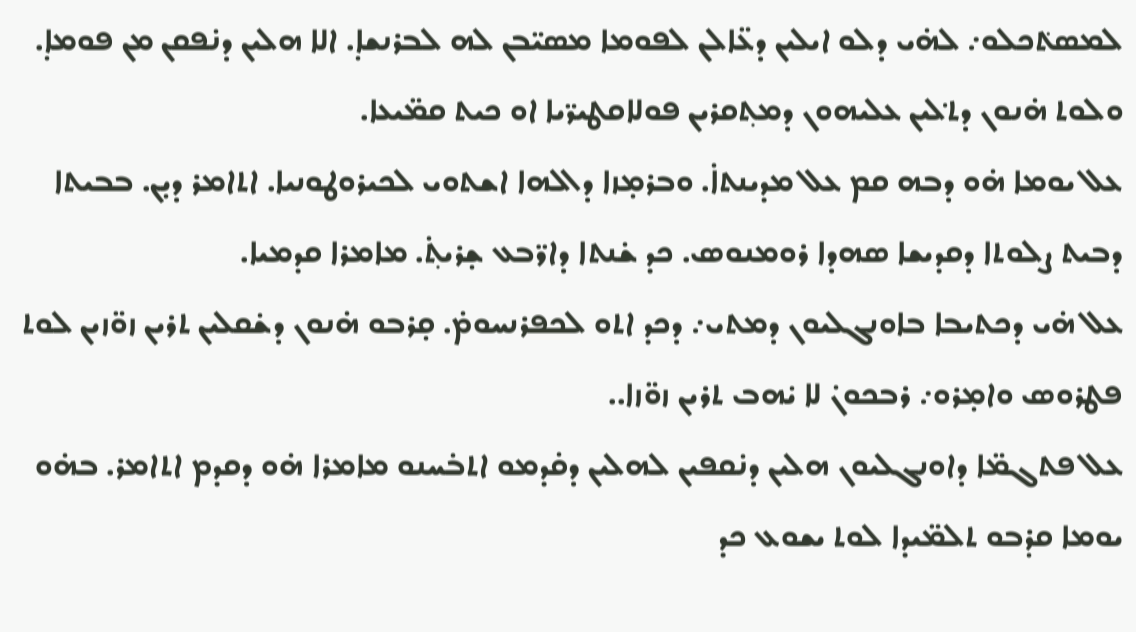ܠܡܣܬ݁ܟܠܘ܇ ܠܗ̇ܝ ܕܠܘ ܐܝܠܝܢ ܕܥ̈ܐܠܢ ܠܦܘܡܐ ܡܣܝ̈ܒܢ ܠܗ ܠܒܪܢܫܐ̣. ܐܠܐ ܗܠܝܢ ܕܢ̇ܦܩܢ ܡܢ ܦܘܡܐ̣. ܘܠܘܬ ܗ̇ܢܘܢ ܕܬ݀ܠܝܢ ܥܠܝܗܘܢ ܕܡܬ݂ܩܪܝܢ ܦܘܠܐܩܛܝܪ̈ܝܐ ܐܘ ܟܝܬ ܩܡ̈ܝܥܐ.
ܥܠ ܝܘܡܐ ܗ̇ܘ ܕܒܗ ܩܡ ܥܠ ܡܕܝܢܬܐ̇. ܘܒܪܡ̣ܙܐ ܕܐܠܗܐ ܐܫܬܘܝ ܠܟܝܪܘܛܘܢܝܐ. ܐܬܐܡܪ ܕܝ̣ܢ. ܒܒܝܬܐ ܕܒܝܬ ܨܠܘܬܐ ܕܩܕܝܫܐ ܣܗܕܐ ܪܘܡܢܘܣ. ܟܕ ܫ̇ܢܬܐ ܕܐܪ̈ܒܥ ܫ̣ܪܝܬ݂̇. ܡܐܡܪܐ ܩܕܡܝܐ.
ܥܠ ܗ̇ܝ ܕܟܬܝܒܐ ܒܐܘܢܓܠܝܘܢ ܕܡܬܝ܇ ܕܟܕ ܐܬܘ ܠܟܦܪܢܚܘܡ̇. ܩ̣ܪܒܘ ܗ̇ܢܘܢ ܕܫ̇ܩܠܝܢ ܬܪܝܢ ܙܘ̈ܙܝܢ ܠܘܬ ܦܛܪܘܣ ܘܐܡ̣ܪܘ܇ ܪܒܟܘܢ̇ ܠܐ ܝ̇ܗܒ ܬܪܝܢ ܙܘ̈ܙܐ..
ܥܠ ܦܬܓܡ̈ܐ ܕܐܘܢܓܠܝܘܢ ܗܠܝܢ ܕܢ̇ܩܦܝܢ ܠܗܠܝܢ ܕܩ̇ܕܡܘ ܐܬܒ̇ܚܢܘ ܡܐܡܪܐ ܗ̇ܘ ܕܩܕܡ ܐܬܐܡܪ. ܒܗ̇ܘ ܝܘܡܐ ܩܪ̣ܒܘ ܬܠܡ̈ܝܕܐ ܠܘܬ ܝܫܘܥ ܟܕ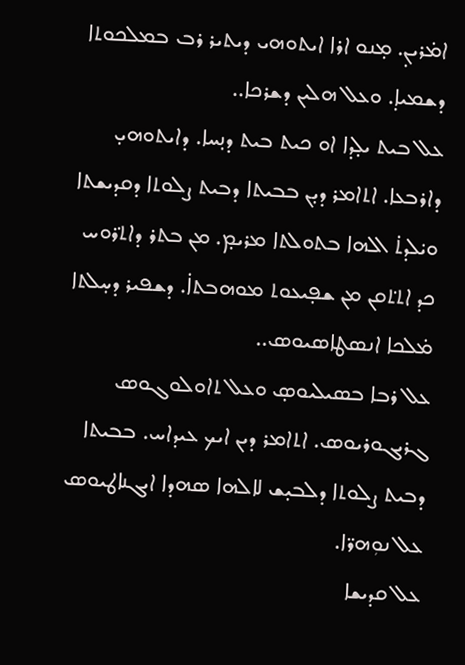ܐܡ̇ܪܝܢ̣. ܡ̣ܢܘ ܐܪܐ ܐܝܬܘܗܝ ܕܝܬܝܪ ܪܒ ܒܡܠܟܘܬܐ ܕܫܡܝܐ̣. ܘܥܠ ܗܠܝܢ ܕܫܪܟܐ..
ܥܠ ܒܝܬ ܝܠ̣ܕܐ ܐܘ ܟܝܬ ܒܝܬ ܕܢ̣ܚܐ. ܕܐܝܬܘܗܝ̣ ܕܐܪܒܥܐ. ܐܬܐܡܪ ܕܝ̣ܢ ܒܒܝܬܐ ܕܒܝܬ ܨܠܘܬܐ ܕܩܕܝܫܬܐ ܘܝ̇ܠܕܬ̇ ܐܠܗܐ ܒܬܘܠܬܐ ܡܪܝܡ̣. ܡܢ ܒܬܪ ܕܐܬ݀ܪܘܚ ܟܕ ܐܬ݀ܬܩܢ ܡܢ ܫܦ̣ܝܥܘܬ ܡܘܗܒܬܐ̇. ܕܫܦܝܪ ܕܚ̣ܠܬܐ ܡ̇ܠܟܐ ܐܢܣܛܐܣܝܘܣ..
ܥܠ ܪܒܐ ܒܣܝܠܝܘܣ̣ ܘܥܠ ܬܐܘܠܘܓܘܣ ܓܪܝܓܘܪܝܘܣ. ܐܬܐܡܪ ܕܝܢ ܐܝܟ ܥܝܕܐܚ. ܒܒܝܬܐ ܕܒܝܬ ܨܠܘܬܐ ܕܠܒܝ̣ܫ ܠܐܠܗܐ ܣܗܕܐ ܐܝܓܢܐܛܝܘܣ
ܥܠ ܢܘܼܗܪ̈ܐ.
ܥܠ ܩܕܝܫܐ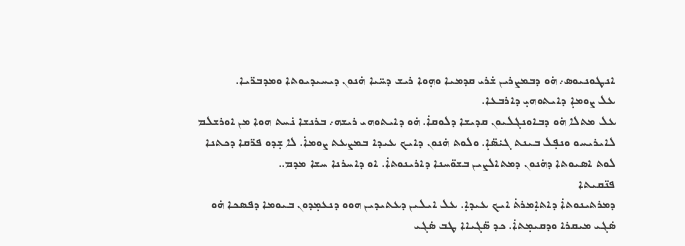ܐܢܛܘܢܝܘܣ܇ ܗ̇ܘ ܕܒܡܨܪܝܢ ܫ̇ܪܝ ܩܕܡܝܐ ܘܗ̣ܘܐ ܪܝܫ ܕܚ̈ܝܐ ܗ̇ܢܘܢ ܕܝܚܝܕܝܘܬܐ ܘܡܕܒܪ̈ܝܐ.
ܥܠ ܨܘܡܐ̣ ܕܐܝܬܘܗܝ̣ ܕܐܪܒܥܐ.
ܥܠ ܡܬܠܐ ܗ̇ܘ ܕܒܐܘܢܓܠܝܘܢ ܩܕܝܫܐ ܕܠܘܩܐ̇. ܗ̇ܘ ܕܐܝܬܘܗܝ ܪܝܫܗ܇ ܒܪܢܫܐ ܢ̇ܚܬ ܗܘܐ ܡܢ ܐܘܪܫܠܡ ܠܐܝܪܝܚܘ ܘܢܦ̣ܠ ܒܝܢܬ ܓܝ̇ܣ̈ܐ̣. ܘܠܘܬ ܗ̇ܢܘܢ ܕܐܝܟ ܥܝܕܐ ܒܡܨܥܬ ܨܘܡܐ̇. ܠܐ ܫ̣ܕܘ ܦܪ̈ܩܐ ܕܟܬܢܐ ܠܘܬ ܐܣܝܘܬܐ ܕܗ̇ܢܘܢ ܕܡܬܐܠܨܝܢ ܒܫܘ̈ܚܢܐ ܕܐܪܝܢܘܬܐ̇. ܐܘ ܕܐܚܪܢܐ ܚܫܐ ܡܕܡ..
ܦܢ̈ܩܝܬܐ
ܕܡܪܬܝܢܘܬܐ̇ ܕܐܬܐ̣ܡܪܬ̇ ܐܝܟ ܥܝܕܐ̣. ܥܠ ܐܝܠܝܢ ܕܥܬܝܕܝܢ ܗܘܘ ܕܢܥܡ̣ܕܘܢ ܒܝܘܡܐ ܕܦܣܟܐ ܗ̇ܘ ܣ̇ܓܝ ܡܝܩܪܐ ܘܕܩܝܡ̣ܬܐ̇. ܟܕ ܣ̈ܓܝܐܐ ܛܒ ܣ̇ܓܝ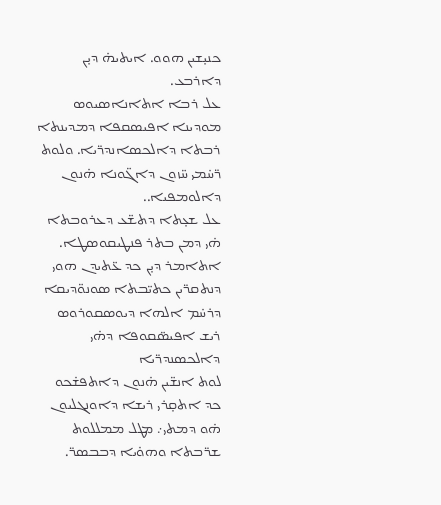ܟܢܝ̣ܫܝܢ ܗܘܘ. ܐܝܬܝܗ̇ ܕܝ̣ܢ ܕܐܪܒܥ.
ܥܠ ܪܒܐ ܐܬܐܢܐܣܝܘܣ ܡܘܕܝܢܐ ܐܦܝܣܩܦܐ ܕܡܕܝܢܬܐ ܪܒܬܐ ܕܐܠܟܣܐܢܕܪ̈ܝܐ. ܘܠܘܬ ܪ̈ܚ̇ܡܝ ܚ̈ܙܘܢ ܕܐܓ̈ܘܢܐ ܗ̇ܢܘܢ ܕܐܠܘܡܦܝܐ..
ܥܠ ܫܥ̣ܬܐ ܕܬܫ̈ܥ ܕܥܪܘܒܬܐ ܗ̇ܝ ܕܡܢ ܒܬܪ ܦܢܛܝܩܘܣܛܐ.
ܐܬܐܡܪ ܕܝ̣ܢ ܟܕ ܥ̈ܬܝܕܢ ܗܘܝ ܕܢܬܩܪ̈ܝܢ ܟܬܝ̈ܒܬܐ ܣܘܢܘ̈ܕܝܩܐ ܕܪܚ̇ܡ ܐܠܗܐ ܕܝܘܣܩܘܪܘܣ ܪܝܫ ܐܦܝܣ̈ܩܘܦܐ ܕܗ̇ܝ ܕܐܠܟܣܢܕܪ̈ܝܐ
ܠܘܬ ܐܢܫ̈ܝܢ ܗ̇ܢܘܢ ܕܐܬܦܫ̇ܟܘ ܟܕ ܐܬܩ̣ܪܝ ܪܝܫܐ ܕܐܘܢܓܠܝܘܢ ܗ̇ܘ ܕܡܬܝ܇ ܡܛܠ ܡܡܠܠܘܬ ܫܪ̈ܒܬܐ ܘܗܘ̇ܝܐ ܕܒܒܣܪ̈.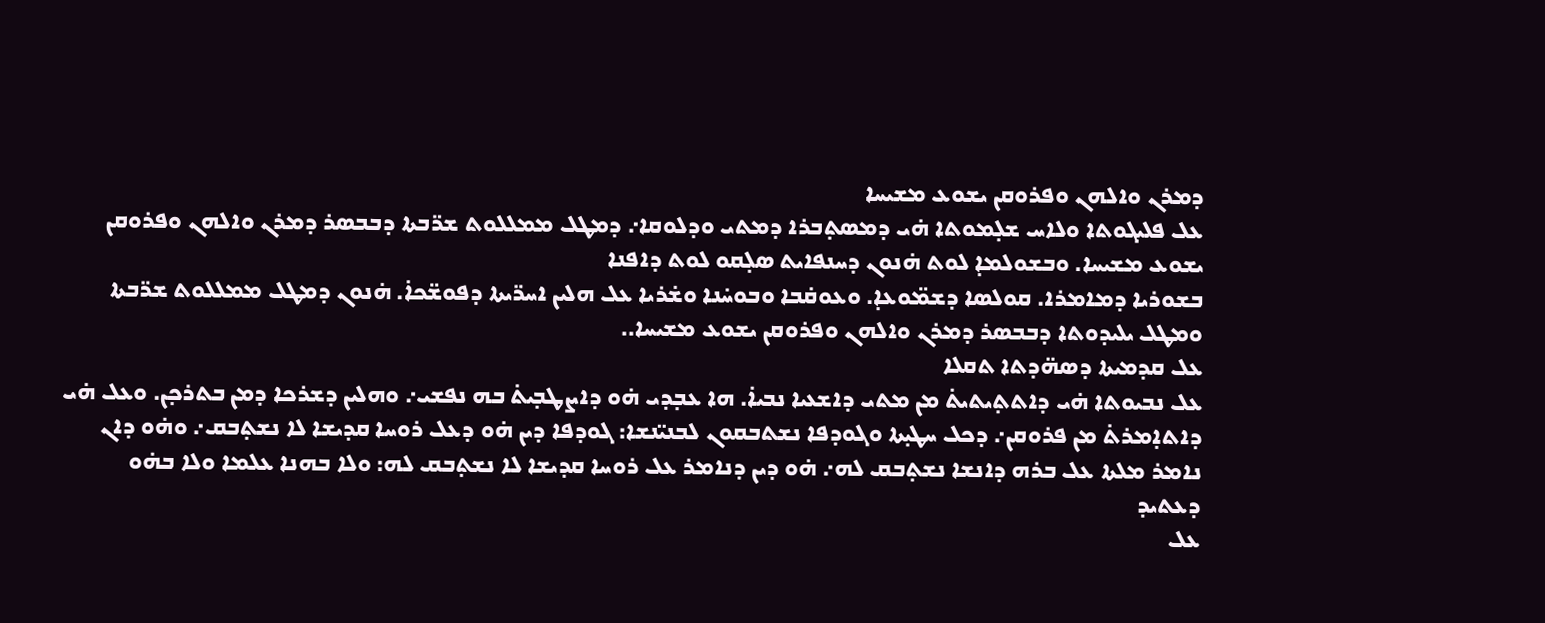ܕܡܪܢ ܘܐܠܗܢ ܘܦܪܘܩܢ ܝܫܘܥ ܡܫܝܚܐ
ܥܠ ܦܠܝܓܘܬܐ ܘܠܐܚ ܫܠ̣ܡܘܬܐ ܗ̇ܝ ܕܡܣܬ̣ܒܪܐ ܕܡܬܝ ܘܕܠܘܩܐ܇ ܕܡܛܠ ܡܡܠܠܘܬ ܫܪ̈ܒܬܐ ܕܒܒܣܪ ܕܡܪܢ ܘܐܠܗܢ ܘܦܪܘܩܢ ܝܫܘܥ ܡܫܝܚܐ. ܘܒܫܘܠܡܐ̣ ܠܘܬ ܗ̇ܢܘܢ ܕܚܢܦܐܝܬ ܣܠ̣ܩܘ ܠܘܬ ܕܐܦܢܐ
ܒܫܘܪܝܐ ܕܡܐܡܪܐ. ܩܘܠܣܐ ܕܫܡ̈ܘܥܐ̣. ܘܥܘܩ̇ܒܐ ܘܒܘܚ̇ܢܐ ܘܫ̇ܪܝܐ ܥܠ ܗܠܝܢ ܐܚܪ̈ܝܬܐ ܕܦܘܫ̈ܟܐ̇. ܗ̇ܢܘܢ ܕܡܛܠ ܡܡܠܠܘܬ ܫܪ̈ܒܬܐ ܘܡܛܠ ܝܠܝܕܘܬܐ ܕܒܒܣܪ ܕܡܪܢ ܘܐܠܗܢ ܘܦܪܘܩܢ ܝܫܘܥ ܡܫܝܚܐ..
ܥܠ ܩܕܡܝܬܐ ܕܣܗ̈ܕܬܐ ܬܩܠܐ
ܥܠ ܢܒܝܘܬܐ ܗ̇ܝ ܕܐܬܬ̣ܝܬܝܬ̇ ܡܢ ܡܬܝ ܕܐܫܥܝܐ ܢܒܝܐ̇. ܗܐ ܥܒ̣ܕܝ ܗ̇ܘ ܕܐܨܛܒ̣ܝܬ̇ ܒܗ ܢܦܫܝ܇ ܘܗܠܝܢ ܕܫܪܟܐ ܕܡܢ ܒܬܪܟ̣ܢ. ܘܥܠ ܗ̇ܝ ܕܐܬܐ̣ܡܪܬ̇ ܡܢ ܦܪܘܩܢ܇ ܕܟܠ ܚܛܝ̣ܬܐ ܘܓܘܕܦܐ ܢܫܬܒܩܘܢ ܠܒܢܝ̈ܢܫܐ: ܓܘܕܦܐ ܕܝܢ ܗ̇ܘ ܕܥܠ ܪܘܚܐ ܩܕܝܫܐ ܠܐ ܢܫܬ̣ܒܩ܇ ܘܗ̇ܘ ܕܐܢ ܢܐܡܪ ܡܠܬܐ ܥܠ ܒܪܗ ܕܐܢܫܐ ܢܫܬ̣ܒܩ ܠܗ܇ ܗ̇ܘ ܕܝܢ ܕܢܐܡܪ ܥܠ ܪܘܚܐ ܩܕܝܫܐ ܠܐ ܢܫܬ̣ܒܩ ܠܗ: ܘܠܐ ܒܗܢܐ ܥܠܡܐ ܘܠܐ ܒܗ̇ܘ ܕܥܬܝܕ
ܥܠ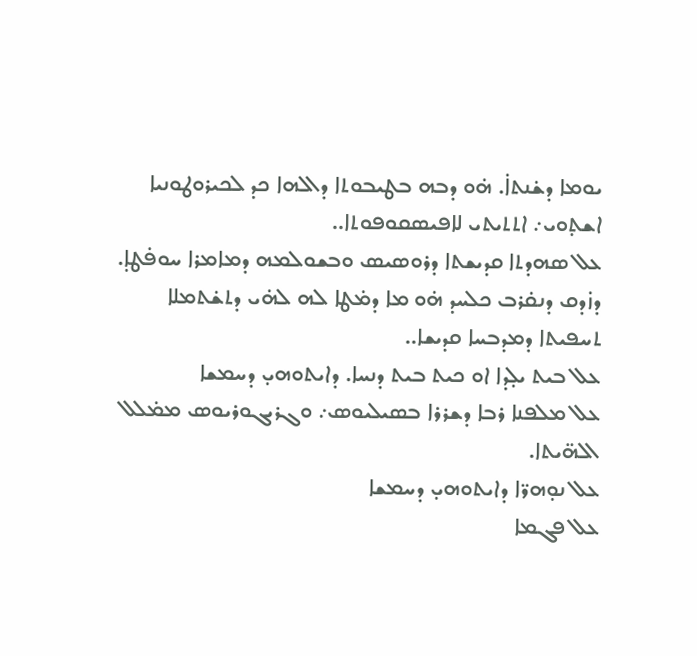ܝܘܡܐ ܕܫ̇ܢܬܐ̇. ܗ̇ܘ ܕܒܗ ܒܛܝܒܘܬܐ ܕܐܠܗܐ ܟܕ ܠܟܝܪܘܛܘܢܝܐ ܐܫܬ̣ܘܝ܇ ܐܬܬܝܬܝ ܠܐܦܝܣܩܘܦܘܬܐ..
ܥܠ ܣܗܕܬܐ ܩܕܝܫܬܐ ܕܪܘܣܝܣ ܘܒܫܘܠܡܗ ܕܡܐܡܪܐ ܚܘܦ̇ܛܐ̣. ܕܙ̇ܕܩ ܕܢܩ̇ܪܒ ܟܠܚܕ ܗ̇ܘ ܡܐ ܕܡ̇ܛܐ ܠܗ ܠܗ̇ܝ ܕܬܫ̇ܬܡܠܐ ܬܚܦܝܬܐ ܕܡܕܒܚܐ ܩܕܝܫܐ..
ܥܠ ܒܝܬ ܝܠ̣ܕܐ ܐܘ ܟܝܬ ܒܝܬ ܕܢܚܐ. ܕܐܝܬܘܗܝ̣ ܕܚܡܫܐ
ܥܠ ܡܠܦܢܐ ܪܒܐ ܕܫܪܪܐ ܒܣܝܠܝܘܣ܇ ܘܓܪܝܓܘܪܝܘܣ ܡܡ̇ܠܠ ܐܠܗ̈ܝܬܐ.
ܥܠ ܢܘ̣ܗܪ̈ܐ ܕܐܝܬܘܗܝ̣ ܕܚܡܫܐ
ܥܠ ܦܓܡܐ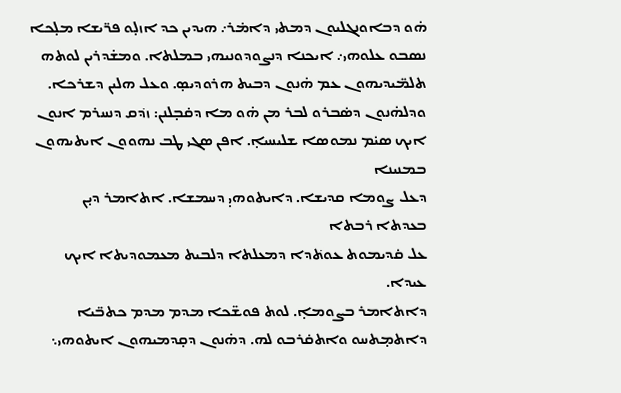ܗ̇ܘ ܕܒܐܘܢܓܠܝܘܢ ܕܡܬܝ ܕܐܡ̇ܪ܇ ܗܝܕܝܢ ܟܕ ܐܙܠ̣ܘ ܦܪ̈ܝܫܐ ܡܠ̣ܟܐ ܢܣܒܘ ܥܠܘܗܝ܇ ܐܝܟܢܐ ܕܢܨܘܕܘܢܝܗܝ ܒܡܠܬܐ. ܘܡܫ̇ܕܪܝܢ ܠܘܬܗ ܬܠܡ̈ܝܕܝܗܘܢ ܥܡ ܗ̇ܢܘܢ ܕܒܝܬ ܗܪܘܕܝܣ̣. ܘܥܠ ܗܠܝܢ ܕܫܪܟܐ. ܘܕܠܗ̇ܢܘܢ ܕܣ̇ܒܪܘ ܠܒܪ ܡܢ ܗ̇ܘ ܡܐ ܕܩ̇ܒ̣ܠܢܢ: ܙܕ݁ܩ ܕܢܚܪܡ ܐܢܘܢ ܐܝܟ ܣܝ̇ܡ ܢܡܘܣܐ ܫܠܝܚܝܐ̣. ܐܦܢ ܣܓܝ ܛܒ ܢܗܘܘܢ ܐܝܬܝܗܘܢ ܒܡܢܝܢܐ
ܕܥܠ ܨܘܡܐ ܩܕܝܫܐ. ܕܐܝܬܘܗܝ̣ ܕܚܡܫܐ. ܐܬܐܡܪ ܕܝ̣ܢ ܒܥܕܬܐ ܪܒܬܐ
ܥܠ ܩ̇ܕܝܡܘܬ ܥܘܬ݁ܕܐ ܕܡܥܠܬܐ ܕܠܒܝܬ ܡܥܡܘܕܝܬܐ ܐܝܟ ܥܝܕܐ.
ܕܐܬܐܡܪ ܒܨܘܡܐ̣. ܠܘܬ ܦܘܫ̈ܟܐ ܡܕܡ ܡܕܡ ܟܬܒ̈ܝܐ ܕܐܬܡ̣ܬܚܘ ܘܐܬܩ̇ܪܒܘ ܠܗ. ܕܗ̇ܢܘܢ ܕܩ̣ܕܡܝܗܘܢ ܐܝܬܘܗܝ܆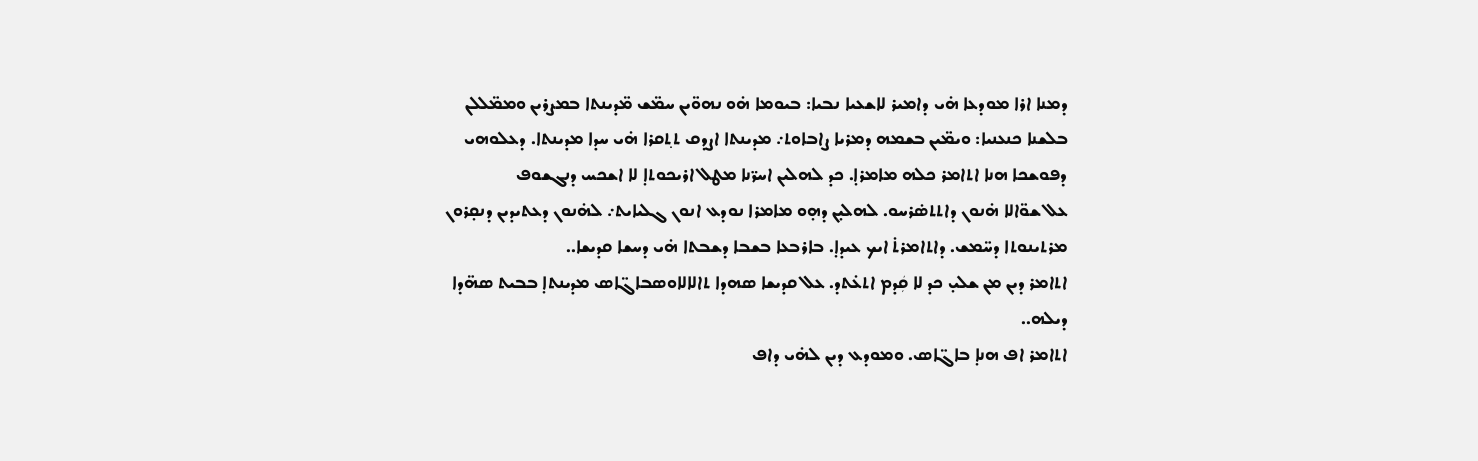ܕܡܢܐ ܐܪܐ ܡܘܕܥܐ ܗ̇ܝ ܕܐܡܝܪ ܠܐܫܥܝܐ ܢܒܝܐ: ܒܝܘܡܐ ܗ̇ܘ ܢܗܘ̈ܝܢ ܚܡ̈ܫ ܡ̈ܕܝܢܬܐ ܒܡܨܪܝܢ ܘܡܡ̈ܠܠܢ ܒܠܫܢܐ ܟܢܥܢܝܐ: ܘܝܡ̈ܝܢ ܒܫܡܗ ܕܡܪܝܐ ܨܐܒܐܘܬ܇ ܡܕܝܢܬܐ ܐܨܕܩ ܬܬ݂ܩܪܐ ܗ̇ܝ ܚܕܐ ܡܕܝܢܬܐ. ܕܥܠܘܗܝ ܕܦܘܫܟܐ ܗܢܐ ܐܬܐܡܪ ܟܠܗ ܡܐܡܪܐ̣. ܟܕ ܠܗܠܝܢ ܐܚܪ̈ܢܐ ܡܛܠ ܐܪܝܟܘܬܐ̣ ܠܐ ܐܫܟܚ ܕܢܓܫܘܦ
ܥܠ ܫܘ̈ܐܠܐ ܗ̇ܢܘܢ ܕܐܬܬܣ̇ܪܚܘ. ܠܗܠܝ̣ܢ ܕܗ̣ܘ ܡܐܡܪܐ ܢܘܕܥ ܐܢܘܢ ܓܠܝܐܝܬ܇ ܠܗ̇ܢܘܢ ܕܥܬܝܕܝܢ ܕܢܩ̣ܪܘܢ
ܡܪܬܝܢܘܬܐ ܕܚ̈ܡܫ. ܕܐܬܐܡܪܬ̇ ܐܝܟ ܥܝܕܐ̣. ܒܐܪܒܥܐ ܒܫܒܐ ܕܫܒܬܐ ܗ̇ܝ ܕܚܫܐ ܩܕܝܫܐ..
ܐܬܐܡܪ ܕܝܢ ܡܢ ܫܠܝ̣ ܟܕ ܠܐ ܩܲܕܡ ܐܬܥ̇ܬܕ. ܥܠ ܩܕܝܫܐ ܣܗܕܐ ܬܐܠܐܠܐܘܣܒܐܓ̈ܐܣ ܡܕܝܢܬܐ̣ ܒܒܝܬ ܣܗ̈ܕܐ ܕܝܠܗ..
ܐܬܐܡܪ ܐܦ ܗܢܐ̣ ܒܐܓ̈ܐܣ. ܘܡܘܕܥ ܕܝܢ ܠܗ̇ܝ ܕܐܦ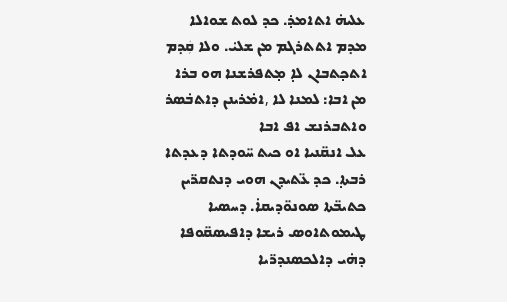ܥܠܝܗ̇ ܐܬܐܡܪ̣. ܟܕ ܠܘܬ ܫܘܐܠܐ ܡܕܡ ܐܬܬܪܓܡ ܡܢ ܫܠܝ̇. ܘܠܐ ܩܲܕܡ ܐܬܟ̣ܬܒܐܢ ܠܐ̣ ܡ̣ܬܦܪܫܢܐ ܗܘ ܒܪܐ ܡܢ ܐܒܐ: ܠܡܢܐ ܠܐ ,ܐܡ̇ܪܝܢܢ ܕܐܬܒ̇ܣܪ ܘܐܬܒܪܢܫ ܐܦ ܐܒܐ
ܥܠ ܐܢܩ̈ܢܝܐ ܐܘ ܟܝܬ ܚ̈ܘܕܬܐ ܕܥܕܬܐ ܪܒܬܐ̣. ܟܕ ܥ̈ܬܝܕܢ ܗܘܝ ܕܢܬܩܪ̈ܝܢ ܟܬܝܒ̈ܬܐ ܣܘܢܘ̈ܕܝܩܐ̇. ܕܚܣܝܐ ܛܝܡܘܬܐܘܣ ܪܝܫܐ ܕܐܦܝܣܩ̈ܘܦܐ ܕܗ̇ܝ ܕܐܠܟܣܢܕܪ̈ܝܐ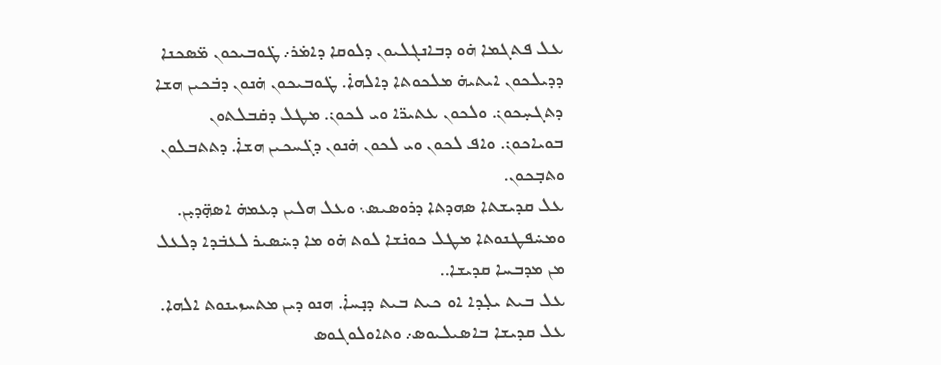ܥܠ ܦܬܓܡܐ ܗ̇ܘ ܕܒܐܢܓܠܝܘܢ ܕܠܘܩܐ ܕܐܡ̇ܪ܇ ܛ̇ܘܒܝܟܘܢ ܡ̈ܣܟܢܐ ܕܕܝܠܟܘܢ ܐܝܬܝܗ̇ ܡܠܟܘܬܐ ܕܐܠܗܐ̇. ܛ̇ܘܒܝܟܘܢ ܗ̇ܢܘܢ ܕܒ̇ܟܝܢ ܗܫܐ ܕܬܓܚ̣ܟܘܢ̇. ܘܠܟܘܢ ܥܬܝܪ̈ܐ ܘܝ ܠܟܘܢ̇. ܡܛܠ ܕܩ̇ܒܠܬܘܢ ܒܘܝܐܟܘܢ̇. ܘܐܦ ܠܟܘܢ ܘܝ ܠܟܘܢ ܗ̇ܢܘܢ ܕܓ̇ܚܟܝܢ ܗܫܐ̇. ܕܬܬܒܠܘܢ ܘܬܒ̣ܟܘܢ.
ܥܠ ܩܕܝܫܬܐ ܣܗܕܬܐ ܕܪܘܣܝܣ܆ ܘܥܠ ܗܠܝܢ ܕܥܡܗ̇ ܐܣܗ̣̈ܕܝ̣ܢ. ܘܡܚ̇ܦܛܢܘܬܐ ܡܛܠ ܟܘܢ̇ܫܐ ܠܘܬ ܗ̇ܘ ܡܐ ܕܚ̇ܣܝܪ ܠܥܒ̇ܕܐ ܕܠܥܠ ܡܢ ܡܕܒܚܐ ܩܕܝܫܐ..
ܥܠ ܒܝܬ ܝܠ̣ܕܐ ܐܘ ܟܝܬ ܒܝܬ ܕܢ̣ܚܐ̇. ܗܢܘ ܕܝܢ ܡܬܚܙܝܢܘܬ ܐܠܗܐ.
ܥܠ ܩܕܝܫܐ ܒܐܣܝܠܝܘܣ܇ ܘܬܐܘܠܘܓܘܣ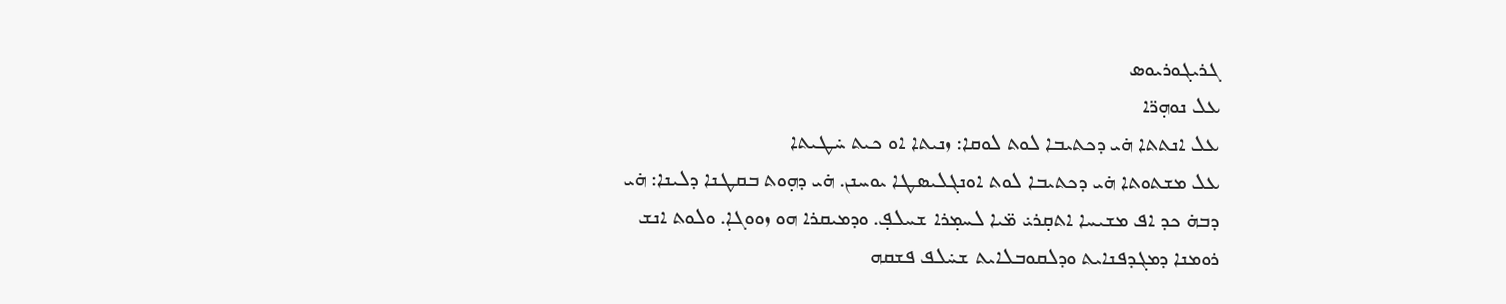ܓܪܝܓܘܪܝܘܣ
ܥܠ ܢܘܗ̣ܪ̈ܐ
ܥܠ ܐܢܬܬܐ ܗ̇ܝ ܕܟܬܝܒܐ ܠܘܬ ܠܘܩܐ: ܙܢܝܬܐ ܐܘ ܟܝܬ ܚ̇ܛܝܬܐ
ܥܠ ܡܫܬܘܬܐ ܗ̇ܝ ܕܟܬܝܒܐ ܠܘܬ ܐܘܢܓܠܝܣܛܐ ܝܘܚܢܢ. ܗ̇ܝ ܕܗ̣ܘܬ ܒܩܛܢܐ ܕܠܝܢܐ: ܗ̇ܝ ܕܒܗ̇ ܟܕ ܐܦ ܡܫܝܚܐ ܐܬܩ̣ܪܝ̇ ܡ̈ܝܐ ܠܚܡ̣ܪܐ ܫܚܠܦ̣. ܘܕܡܝܩܪܐ ܗܘ ܙܘܘܓܐ̣. ܘܠܘܬ ܐܢܫ ܪܘܡܢܐ ܕܡܓܕܦܢܐܝܬ ܘܕܠܩܘܒܠܐܝܬ ܫܚ̇ܠܦ ܦܫܩܗ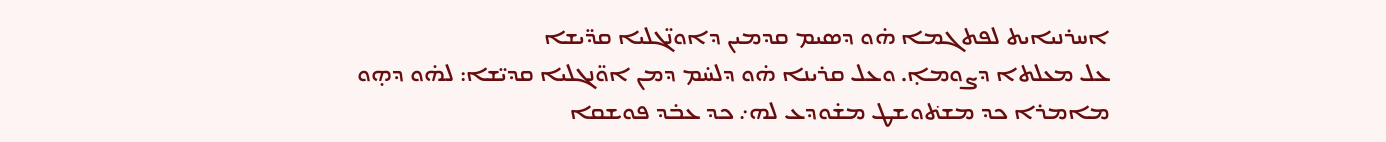ܐܚܪܢܝܐܝܬ ܠܦܬܓܡܐ ܗ̇ܘ ܕܣܝܡ ܩܕܡܝܢ ܕܐܘܢ̈ܓܠܝܐ ܩܕ̈ܝܫܐ
ܥܠ ܡܥܠܬܐ ܕܨܘܡܐ̣. ܘܥܠ ܩܪܝܢܐ ܗ̇ܘ ܕܠܚ̇ܡ ܕܡܢ ܐܘ̈ܢܓܠܝܐ ܩܕܝ̈ܫܐ: ܠܗ̇ܘ ܕܗ̣ܘ ܡܐܡܪܐ ܟܕ ܡܫܬ݁ܘܫܛ ܡܫ̇ܘܕܥ ܠܗ܇ ܟܕ ܥܒ̇ܕ ܦܘܫܩܐ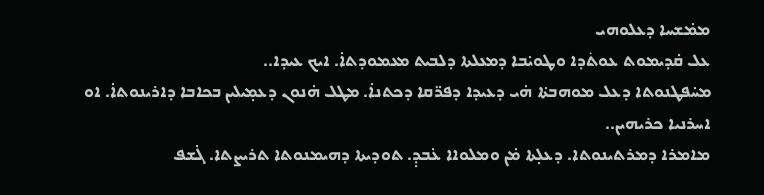ܡܡ̇ܫܚܐ ܕܥܠܘܗܝ
ܥܠ ܩ̇ܕܝܡܘܬ ܥܘܬ݁ܕܐ ܘܛܘܝ̇ܒܐ ܕܡܥܠܬܐ ܕܠܒܝܬ ܡܥܡܘܕܬܐ̇. ܐܝܟ ܥܝܕܐ..
ܡܚ̇ܦܛܢܘܬܐ ܕܥܠ ܡܘܗܒܬ̇ܐ ܗ̇ܝ ܕܥܝܕܐ ܕܦܪ̈ܩܐ ܕܟܬܢܐ̇. ܡܛܠ ܗ̇ܢܘܢ ܕܥܡ̣ܝܠܝܢ ܒܟܐܒܐ ܕܐܪܝܢܘܬܐ̇. ܐܘ ܐܚܪܢܝܐ ܟܪܝܗܝܢ..
ܡܐܡܪܐ ܕܡܪܬܝܢܘܬܐ. ܕܥܠ̣ܬܐ ܡ̇ܢ ܘܡܠܘܐܐ ܥ̇ܒܕ̣. ܬܘܕܝܬܐ ܕܗܝܡܢܘܬܐ ܬܪܝܨܬܐ. ܓ̇ܫܦ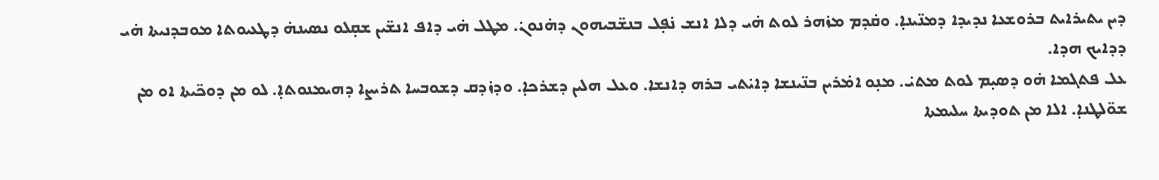ܕܝܢ ܝܬܝܪܐܝܬ ܒܪܘܫܥܐ ܢܕܝܕܐ ܕܡܢ̈ܝܢܐ̣. ܘܩ̇ܕܡ ܡܙ̇ܗܪ ܠܘܬ ܗ̇ܝ ܕܠܐ ܐܢܫ ܢ̇ܦ̣ܠ ܒܢܫ̈ܒܝܗܘܢ ܕܗ̇ܢܘܢ̇. ܡܛܠ ܗ̇ܝ ܕܐܦ ܐܢܫ̈ܝܢ ܫܩ̣ܠܘ ܢܣܝܢܗ̇ ܕܛܥܝܘܬܐ ܡܘܒܕܢܝܬܐ ܗ̇ܝ ܕܕܐܝܟ ܗܕܐ.
ܥܠ ܦܬܓܡܐ ܗ̇ܘ ܕܣܝ̣ܡ ܠܘܬ ܡܬܝ̇. ܡܢ̣ܘ ܐܡ̇ܪܝܢ ܒܢ̈ܝܢܫܐ ܕܐܝ̇ܬܝ ܒܪܗ ܕܐܢܫܐ. ܘܥܠ ܗܠܝܢ ܕܫܪܟܐ̣. ܘܕܙ̇ܕܩ ܕܫܘܒܚܐ ܬܪܝܨܐ ܕܗܝܡܢܘܬܐ̣. ܠܘ ܡܢ ܕܘܟ̈ܝܬܐ ܐܘ ܡܢ ܫܘ̈ܠܛܢܐ̣. ܐܠܐ ܡܢ ܬܘܕܝܬܐ ܚܠܝܡܬܐ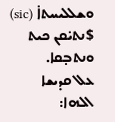ܘܫܠܠܝܚܬܐ̇ (sic) $ܢܬܝ̇ܩܢ ܟܝܬ ܘܢܬܒ̣ܩܐ.
ܥܠ ܩܕܝܫܐ ܐܠܗܐ: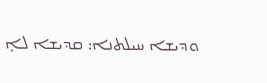ܘܕܝܫܐ ܚܝܠܬܢܐ: ܩܕܝܫܐ ܠܐ̣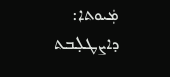ܡܲܝܘܬܐ: ܕܐܨܛܠ̣ܒܬ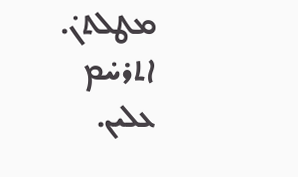ܡܛܠܬܢ̇. ܐܬܪܚ̇ܡ ܥܠܝܢ.